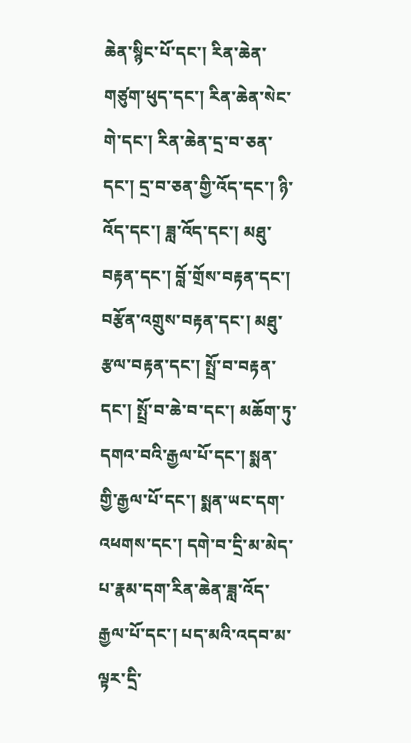ཆེན་སྙིང་པོ་དང་། རིན་ཆེན་གཙུག་ཕུད་དང་། རིན་ཆེན་སེང་གེ་དང་། རིན་ཆེན་དྲ་བ་ཅན་དང་། དྲ་བ་ཅན་གྱི་འོད་དང་། ཉི་འོད་དང་། ཟླ་འོད་དང་། མཐུ་བརྟན་དང་། བློ་གྲོས་བརྟན་དང་། བརྩོན་འགྲུས་བརྟན་དང་། མཐུ་རྩལ་བརྟན་དང་། སྤྲོ་བ་བརྟན་དང་། སྤྲོ་བ་ཆེ་བ་དང་། མཆོག་ཏུ་དགའ་བའི་རྒྱལ་པོ་དང་། སྨན་གྱི་རྒྱལ་པོ་དང་། སྨན་ཡང་དག་འཕགས་དང་། དགེ་བ་དྲི་མ་མེད་པ་རྣམ་དག་རིན་ཆེན་ཟླ་འོད་རྒྱལ་པོ་དང་། པད་མའི་འདབ་མ་ལྟར་དྲི་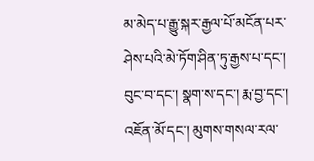མ་མེད་པ་རྒྱུ་སྐར་རྒྱལ་པོ་མངོན་པར་ཤེས་པའི་མེ་ཏོག་ཤིན་ཏུ་རྒྱས་པ་དང་། བུང་བ་དང་། སྣག་ས་དང་། རྨ་བྱ་དང་། འཇོན་མོ་དང་། མུགས་གསལ་རལ་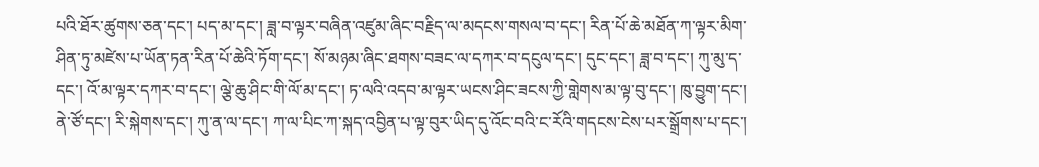པའི་ཐོར་ཚུགས་ཅན་དང་། པད་མ་དང་། ཟླ་བ་ལྟར་བཞིན་འཛུམ་ཞིང་བརྗིད་ལ་མདངས་གསལ་བ་དང་། རིན་པོ་ཆེ་མཐོན་ཀ་ལྟར་མིག་ཤིན་ཏུ་མཛེས་པ་ཡོན་ཏན་རིན་པོ་ཆེའི་ཏོག་དང་། སོ་མཉམ་ཞིང་ཐགས་བཟང་ལ་དཀར་བ་དངུལ་དང་། དུང་དང་། ཟླ་བ་དང་། ཀུ་མུ་ད་དང་། འོ་མ་ལྟར་དཀར་བ་དང་། ལྕེ་ཆུ་ཤིང་གི་ལོ་མ་དང་། ཏ་ལའི་འདབ་མ་ལྟར་ཡངས་ཤིང་ཟངས་ཀྱི་གླེགས་མ་ལྟ་བུ་དང་། ཁུ་བྱུག་དང་། ནེ་ཙོ་དང་། རི་སྐེགས་དང་། ཀུ་ན་ལ་དང་། ཀ་ལ་པིང་ཀ་སྐད་འབྱིན་པ་ལྟ་བུར་ཡིད་དུ་འོང་བའི་ང་རོའི་གདངས་ངེས་པར་སྒྲོགས་པ་དང་།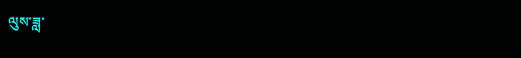ལུས་ཟླ་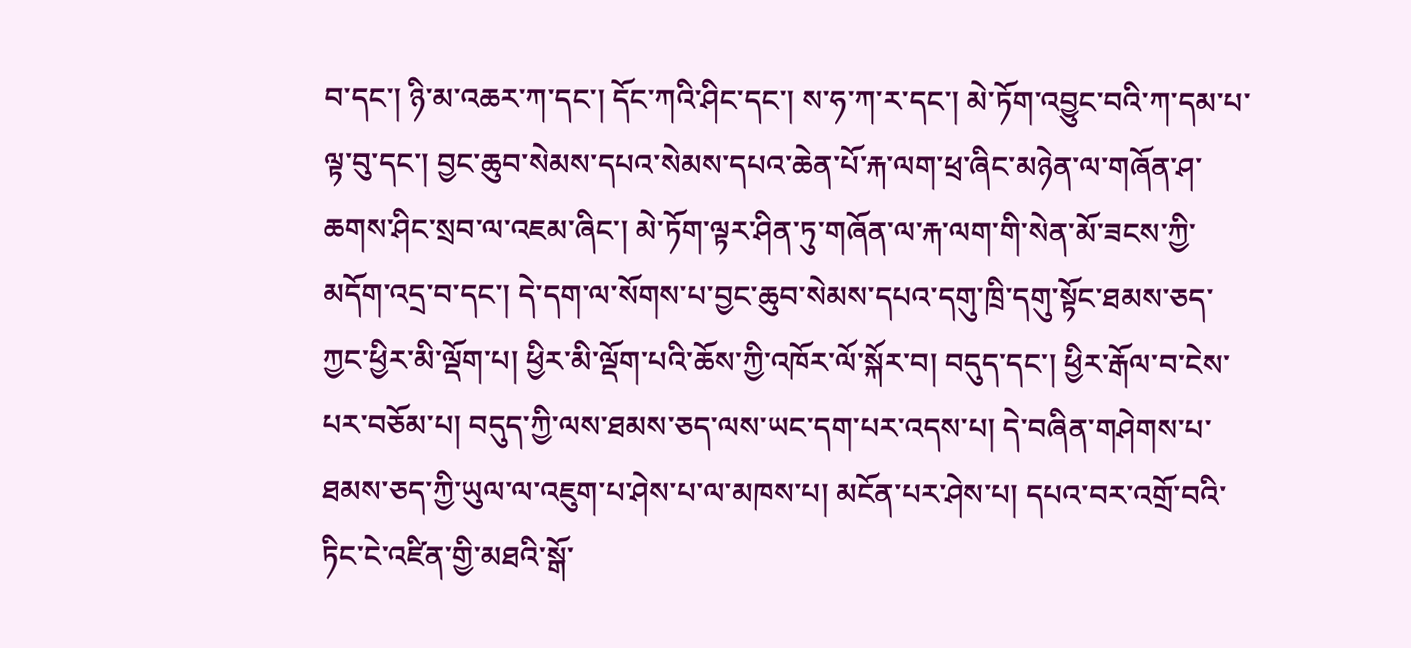བ་དང་། ཉི་མ་འཆར་ཀ་དང་། དོང་ཀའི་ཤིང་དང་། ས་ཧ་ཀ་ར་དང་། མེ་ཏོག་འབྱུང་བའི་ཀ་དམ་པ་ལྟ་བུ་དང་། བྱང་ཆུབ་སེམས་དཔའ་སེམས་དཔའ་ཆེན་པོ་རྐ་ལག་ཕྲ་ཞིང་མཉེན་ལ་གཞོན་ཤ་ཆགས་ཤིང་སྲབ་ལ་འཇམ་ཞིང་། མེ་ཏོག་ལྟར་ཤིན་ཏུ་གཞོན་ལ་རྐ་ལག་གི་སེན་མོ་ཟངས་ཀྱི་མདོག་འདྲ་བ་དང་། དེ་དག་ལ་སོགས་པ་བྱང་ཆུབ་སེམས་དཔའ་དགུ་ཁྲི་དགུ་སྟོང་ཐམས་ཅད་ཀྱང་ཕྱིར་མི་ལྡོག་པ། ཕྱིར་མི་ལྡོག་པའི་ཆོས་ཀྱི་འཁོར་ལོ་སྐོར་བ། བདུད་དང་། ཕྱིར་རྒོལ་བ་ངེས་པར་བཅོམ་པ། བདུད་ཀྱི་ལས་ཐམས་ཅད་ལས་ཡང་དག་པར་འདས་པ། དེ་བཞིན་གཤེགས་པ་ཐམས་ཅད་ཀྱི་ཡུལ་ལ་འཇུག་པ་ཤེས་པ་ལ་མཁས་པ། མངོན་པར་ཤེས་པ། དཔའ་བར་འགྲོ་བའི་ཏིང་ངེ་འཛིན་གྱི་མཐའི་སྒོ་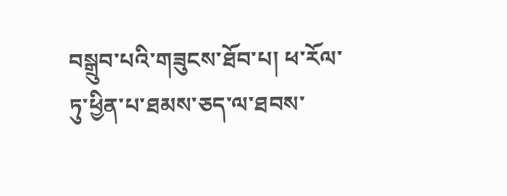བསྒྲུབ་པའི་གཟུངས་ཐོབ་པ། ཕ་རོལ་ཏུ་ཕྱིན་པ་ཐམས་ཅད་ལ་ཐབས་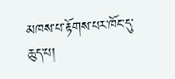མཁས་པ་རྟོགས་པར་ཁོང་དུ་ཆུད་པ།